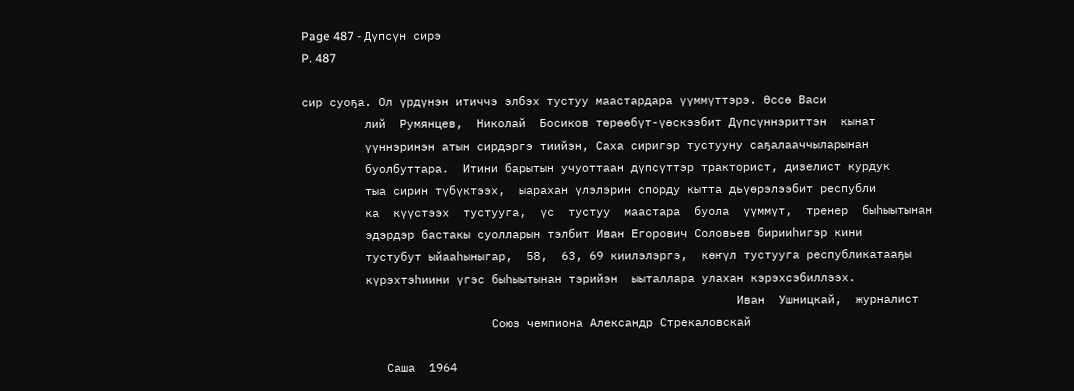Page 487 - Дүпсүн сирэ
P. 487

сир суоҕа. Ол үрдүнэн итиччэ элбэх тустуу маастардара үүммүттэрэ. Өссө Васи
         лий  Румянцев,  Николай  Босиков төрөөбүт-үөскээбит Дүпсүннэриттэн  кынат
         үүннэринэн атын сирдэргэ тиийэн, Саха сиригэр тустууну саҕалааччыларынан
         буолбуттара.  Итини барытын учуоттаан дүпсүттэр тракторист, дизелист курдук
         тыа сирин түбүктээх,  ыарахан үлэлэрин спорду кытта дьүөрэлээбит республи
         ка  күүстээх  тустууга,  үс  тустуу  маастара  буола  үүммүт,  тренер  быһыытынан
         эдэрдэр бастакы суолларын тэлбит Иван Егорович Соловьев бирииһигэр кини
         тустубут ыйааһыныгар,  58,  63, 69 киилэлэргэ,  көҥүл тустууга республикатааҕы
         күрэхтэһиини үгэс быһыытынан тэрийэн  ыыталлара улахан кэрэхсэбиллээх.
                                                              Иван  Ушницкай,  журналист
                           Союз чемпиона Александр Стрекаловскай

            Саша  1964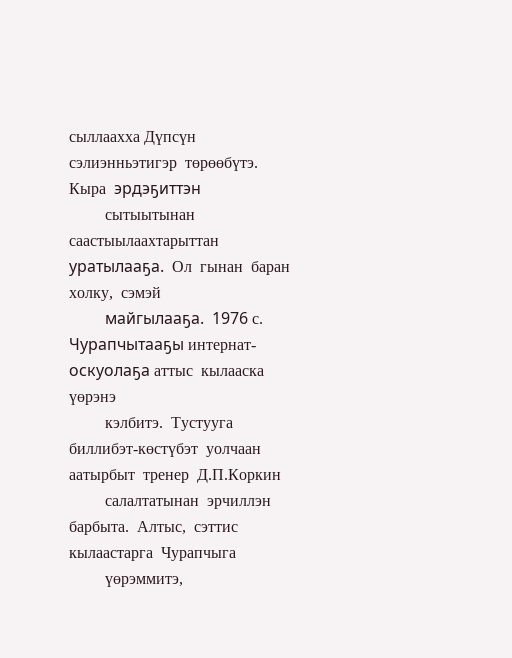сыллаахха Дүпсүн  сэлиэнньэтигэр  төрөөбүтэ.  Кыра  эрдэҕиттэн
         сытыытынан  саастыылаахтарыттан  уратылааҕа.  Ол  гынан  баран  холку,  сэмэй
         майгылааҕа.  1976 с. Чурапчытааҕы интернат-оскуолаҕа аттыс  кылааска үөрэнэ
         кэлбитэ.  Тустууга  биллибэт-көстүбэт  уолчаан  аатырбыт  тренер  Д.П.Коркин
         салалтатынан  эрчиллэн  барбыта.  Алтыс,  сэттис  кылаастарга  Чурапчыга
         үөрэммитэ,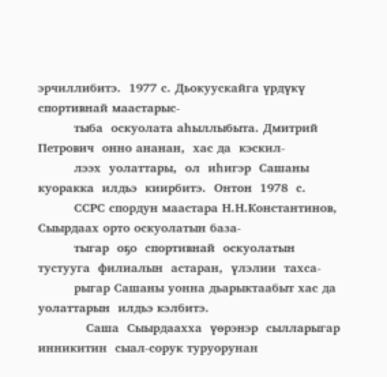эрчиллибитэ.  1977 с. Дьокуускайга үрдүкү спортивнай маастарыс-
         тыба  оскуолата аһыллыбыта. Дмитрий  Петрович  онно ананан,  хас да  кэскил-
         лээх  уолаттары,  ол  иһигэр  Сашаны  куоракка  илдьэ  киирбитэ.  Онтон  1978  с.
         ССРС спордун маастара Н.Н.Константинов,  Сыырдаах орто оскуолатын база-
         тыгар  оҕо  спортивнай  оскуолатын  тустууга  филиалын  астаран,  үлэлии  тахса-
         рыгар Сашаны уонна дьарыктаабыт хас да уолаттарын  илдьэ кэлбитэ.
            Саша  Сыырдаахха  үөрэнэр  сылларыгар  инникитин  сыал-сорук туруорунан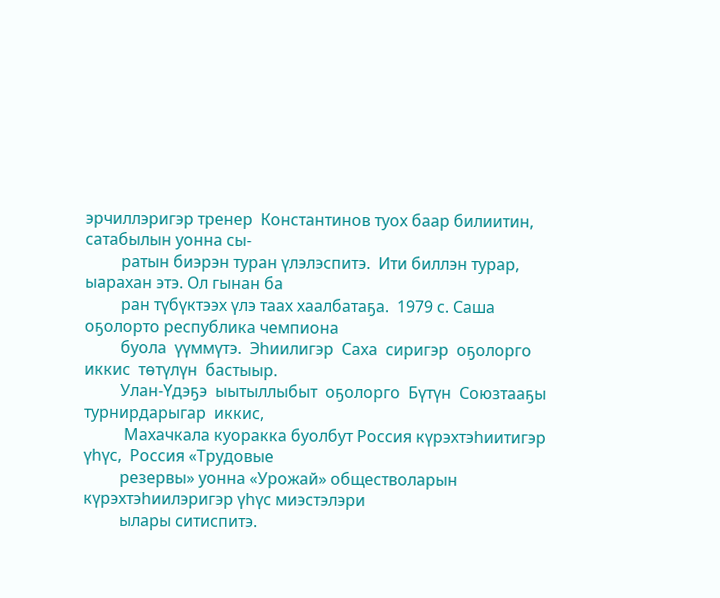эрчиллэригэр тренер  Константинов туох баар билиитин, сатабылын уонна сы-
         ратын биэрэн туран үлэлэспитэ.  Ити биллэн турар, ыарахан этэ. Ол гынан ба
         ран түбүктээх үлэ таах хаалбатаҕа.  1979 с. Саша оҕолорто республика чемпиона
         буола  үүммүтэ.  Эһиилигэр  Саха  сиригэр  оҕолорго  иккис  төтүлүн  бастыыр.
         Улан-Үдэҕэ  ыытыллыбыт  оҕолорго  Бүтүн  Союзтааҕы  турнирдарыгар  иккис,
          Махачкала куоракка буолбут Россия күрэхтэһиитигэр үһүс,  Россия «Трудовые
         резервы» уонна «Урожай» обществоларын күрэхтэһиилэригэр үһүс миэстэлэри
         ылары ситиспитэ.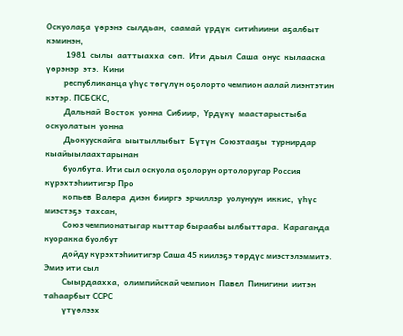Оскуолаҕа  үөрэнэ  сылдьан,  саамай  үрдүк  ситиһиини  аҕалбыт  кэминэн,
          1981  сылы  ааттыахха  сөп.  Ити  дьыл  Саша  онус  кылааска  үөрэнэр  этэ.  Кини
         республиканца үһүс төгүлүн оҕолорто чемпион аалай лиэнтэтин кэтэр. ПСБСКС,
         Дальнай  Восток  уонна  Сибиир,  Үрдүкү  маастарыстыба  оскуолатын  уонна
         Дьокуускайга  ыытыллыбыт  Бүтүн  Союзтааҕы  турнирдар  кыайыылаахтарынан
         буолбута. Ити сыл оскуола оҕолорун ортолоругар Россия күрэхтэһиитигэр Про
         копьев  Валера  диэн  бииргэ  эрчиллэр  уолунуун  иккис,  үһүс  миэстэҕэ  тахсан,
         Союз чемпионатыгар кыттар быраабы ылбыттара.  Караганда куоракка буолбут
         дойду күрэхтэһиитигэр Саша 45 киилэҕэ төрдүс миэстэлэммитэ. Эмиэ ити сыл
         Сыырдаахха,  олимпийскай чемпион  Павел  Пинигини  иитэн таһаарбыт ССРС
         үтүөлээх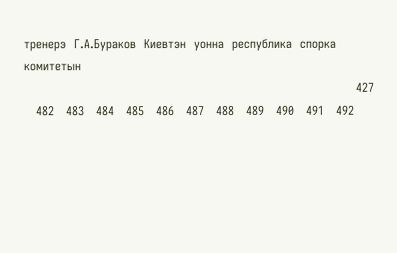тренерэ  Г.А.Бураков  Киевтэн  уонна  республика  спорка  комитетын
                                                                                   427
   482   483   484   485   486   487   488   489   490   491   492